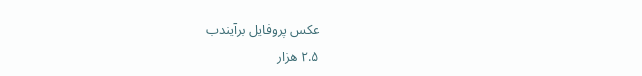عکس پروفایل برآیندب
۲.۵ هزار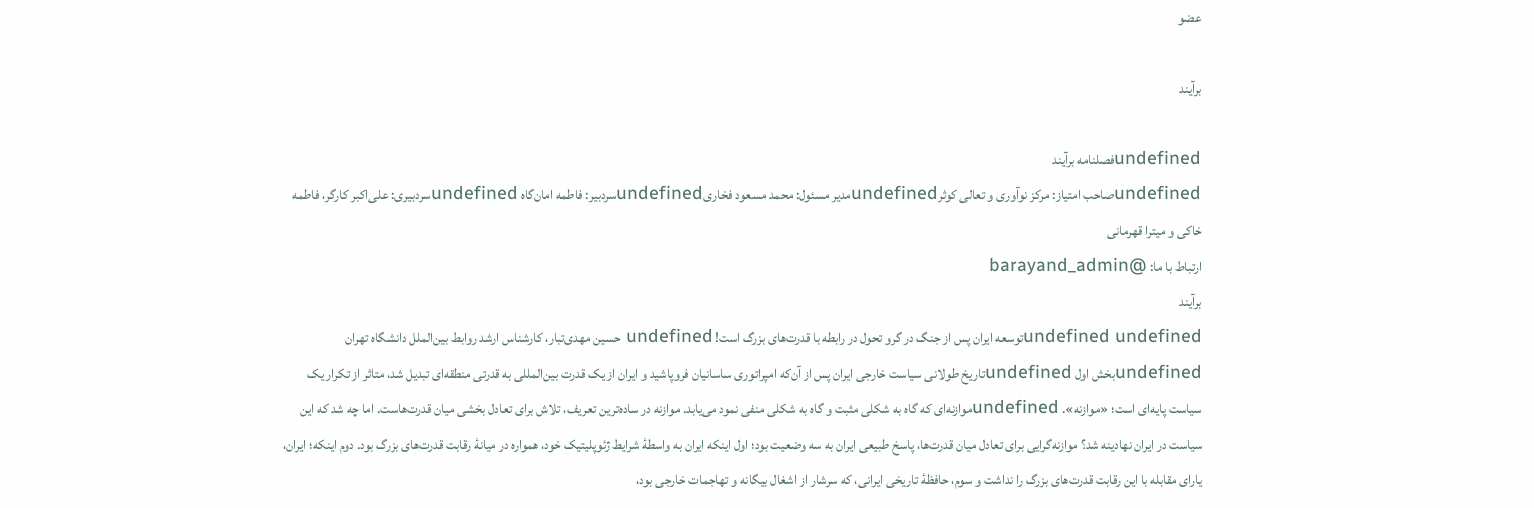عضو

برآیند

undefinedفصلنامه برآیند
undefinedصاحب امتیاز: مرکز نوآوری و تعالی کوثرundefinedمدیر مسئول: محمد مسعود فخاریundefinedسردبیر: فاطمه امان‌گاه undefinedسردبیری: علی‌اکبر کارگر، فاطمه خاکی و میترا قهرمانی
ارتباط با ما: @barayand_admin
برآیند
undefined undefinedتوسعه ایران پس از جنگ در گرو تحول در رابطه با قدرت‌های بزرگ است! undefined حسین مهدی‌تبار، کارشناس ارشد روابط بین‌الملل دانشگاه تهران undefinedبخش اول undefinedتاریخ طولانی سیاست خارجی ایران پس از آن‌که امپراتوری ساسانیان فروپاشید و ایران از یک قدرت بین‌المللی به قدرتی منطقه‌ای تبدیل شد، متاثر از تکرار یک سیاست پایه‌ای است؛ «موازنه». undefinedموازنه‌ای که گاه به شکلی مثبت و گاه به شکلی منفی نمود می‌یابد‌. موازنه در ساده‌ترین تعریف، تلاش برای تعادل بخشی میان قدرت‌هاست. اما چه شد که این سیاست در ایران نهادینه شد؟ موازنه‌گرایی برای تعادل میان قدرت‌ها، پاسخ طبیعی ایران به سه وضعیت بود؛ اول اینکه ایران به واسطهٔ شرایط ژئوپلیتیک خود، همواره در میانهٔ رقابت قدرت‌های بزرگ بود. دوم اینکه؛ ایران، یارای مقابله با این رقابت قدرت‌های بزرگ را نداشت و سوم، حافظهٔ تاریخی ایرانی، که سرشار از اشغال بیگانه و تهاجمات خارجی بود،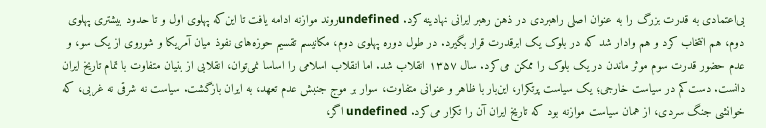بی‌اعتمادی به قدرت بزرگ را به عنوان اصلی راهبردی در ذهن رهبر ایرانی نهادینه کرد. undefinedروند موازنه ادامه یافت تا این‌که پهلوی اول و تا حدود بیشتری پهلوی دوم، هم انتخاب کرد و هم وادار شد که در بلوک یک ابرقدرت قرار بگیرد. در طول دوره پهلوی دوم، مکانیسم تقسیم حوزه‌های نفوذ میان آمریکا و شوروی از یک سو، و عدم حضور قدرت سوم موثر ماندن در یک بلوک را ممکن می‌کرد. سال ۱۳۵۷ انقلاب شد. اما انقلاب اسلامی را اساسا نمی‌توان، انقلابی از بنیان متفاوت با تمام تاریخ ایران دانست. دست‌کم در سیاست خارجی؛ یک سیاست پرتکرار، این‌بار با ظاهر و عنوانی متفاوت، سوار بر موج جنبش عدم تعهد، به ایران بازگشت. سیاست نه شرقی نه غربی، که خوانشی جنگ سردی، از همان سیاست موازنه بود که تاریخ ایران آن ‌را تکرار می‌کرد. undefined اگر،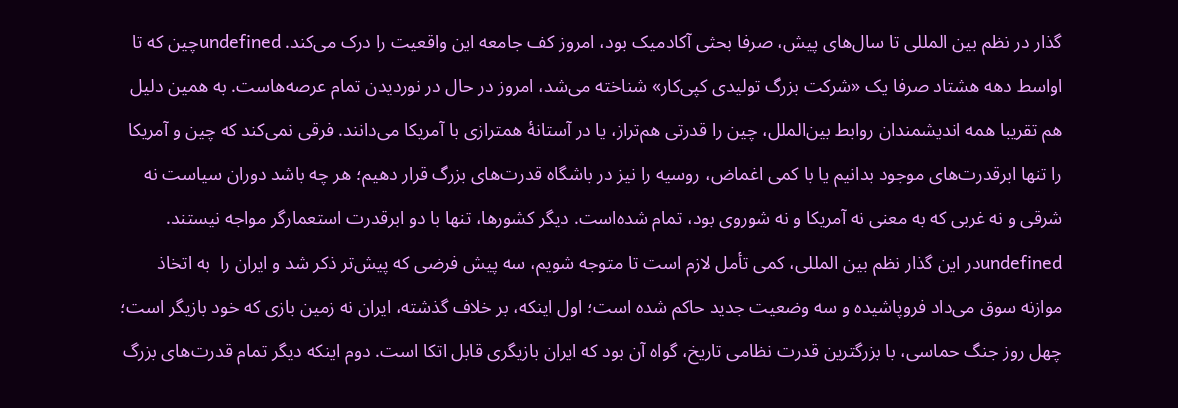گذار در نظم بین المللی تا سال‌های پیش، صرفا بحثی آکادمیک بود، امروز کف جامعه این واقعیت را درک می‌کند. undefinedچین که تا اواسط دهه هشتاد صرفا یک «شرکت بزرگ تولیدی کپی‌کار» شناخته می‌شد، امروز در حال در نوردیدن تمام عرصه‌هاست. به همین دلیل هم تقریبا همه اندیشمندان روابط بین‌الملل، چین را قدرتی هم‌تراز، یا در آستانهٔ همترازی با آمریکا می‌دانند. فرقی نمی‌کند که چین و آمریکا را تنها ابرقدرت‌های موجود بدانیم یا با کمی اغماض، روسیه را نیز در باشگاه قدرت‌های بزرگ قرار دهیم؛ هر چه باشد دوران سیاست نه شرقی و نه غربی که به معنی نه آمریکا و نه شوروی بود، تمام شده‌است. دیگر کشورها، تنها با دو ابرقدرت استعمارگر مواجه نیستند. undefinedدر این گذار نظم بین المللی، کمی تأمل لازم است تا متوجه شویم، سه پیش فرضی که پیش‌تر ذکر شد و ایران را  به اتخاذ موازنه سوق می‌داد فروپاشیده و سه وضعیت جدید حاکم شده است؛ اول اینکه، بر خلاف گذشته، ایران نه زمین بازی که خود بازیگر است؛ چهل روز جنگ حماسی، با بزرگترین قدرت نظامی تاریخ، گواه آن بود که ایران بازیگری قابل اتکا است. دوم اینکه دیگر تمام قدرت‌های بزرگ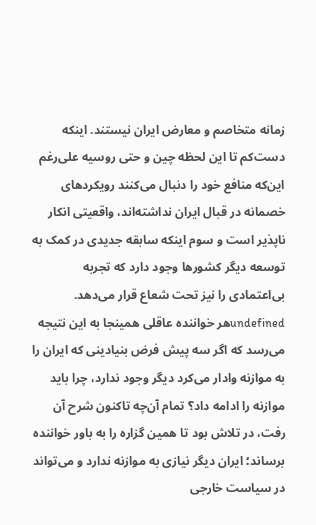زمانه متخاصم و معارض ایران نیستند. اینکه دست‌کم تا این لحظه چین و حتی روسیه علی‌رغم این‌که منافع خود را دنبال می‌کنند رویکردهای خصمانه در قبال ایران نداشته‌اند، واقعیتی انکار ناپذیر است‌ و سوم اینکه سابقه جدیدی در کمک به توسعه دیگر کشورها وجود دارد که تجربه بی‌اعتمادی را نیز تحت شعاع قرار می‌دهد. undefinedهر خواننده عاقلی همینجا به این نتیجه می‌رسد که اگر سه پیش فرض بنیادینی که ایران را به موازنه وادار می‌کرد دیگر وجود ندارد، چرا باید موازنه را ادامه داد؟ تمام آن‌چه تاکنون شرح آن رفت، در تلاش بود تا همین گزاره را به باور خواننده برساند؛ ایران دیگر نیازی به موازنه ندارد و می‌تواند در سیاست خارجی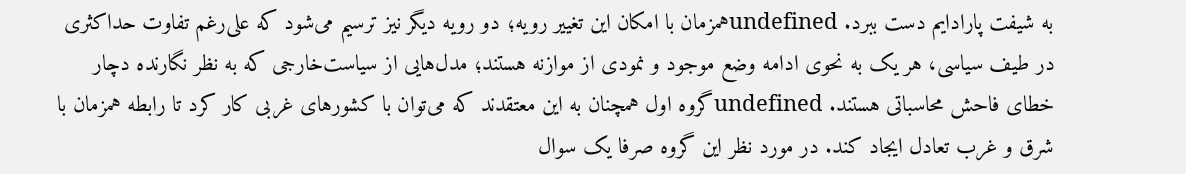به شیفت پارادایم دست ببرد. undefinedهمزمان با امکان این تغییر رویه؛ دو رویه دیگر نیز ترسیم می‌شود که علی‌رغم تفاوت حداکثری در طیف سیاسی، هر یک به نحوی ادامه وضع موجود و نمودی از موازنه هستند؛ مدل‌هایی از سیاست‌خارجی که به نظر نگارنده دچار خطای فاحش محاسباتی هستند. undefinedگروه اول همچنان به این معتقدند که می‌توان با کشورهای غربی کار کرد تا رابطه همزمان با شرق و غرب تعادل ایجاد کند. در مورد نظر این گروه صرفا یک سوال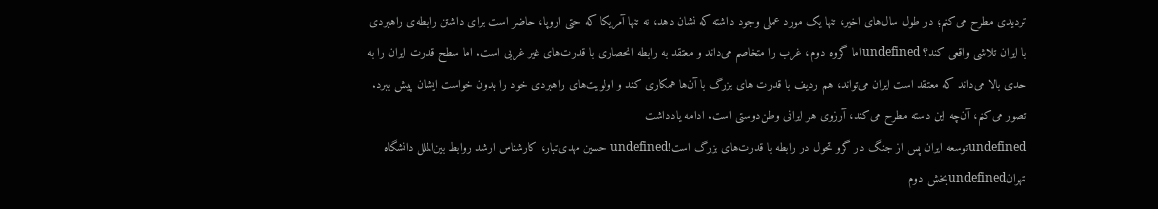تردیدی مطرح می‌کنم؛ در طول سال‌های اخیر، تنها یک مورد عملی وجود داشته که نشان دهد، نه تنها آمریکا که حتی اروپا، حاضر است برای داشتن رابطه‌ی راهبردی با ایران تلاشی واقعی کند؟ undefinedاما گروه دوم، غرب را متخاصم می‌داند و معتقد به رابطه انحصاری با قدرت‌های غیر غربی است. اما سطح قدرت ایران را به حدی بالا می‌داند که معتقد است ایران می‌تواند، هم ردیف با قدرت های بزرگ با آن‌ها همکاری کند و اولویت‌های راهبردی خود را بدون خواست ایشان پیش ببرد. تصور می‌کنم، آن‌چه این دسته مطرح می‌کند، آرزوی هر ایرانی وطن‌دوستی است‌. ادامه یادداشت
undefinedتوسعه ایران پس از جنگ در گرو تحول در رابطه با قدرت‌های بزرگ است!undefined حسین مهدی‌تبار، کارشناس ارشد روابط بین‌الملل دانشگاه تهرانundefinedبخش دوم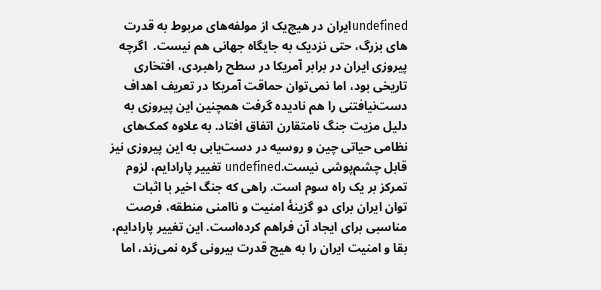undefinedایران در هیچ‌یک از مولفه‌های مربوط به قدرت های بزرگ، حتی نزدیک به جایگاه جهانی هم نیست‌.  اگرچه پیروزی ایران در برابر آمریکا در سطح راهبردی، افتخاری تاریخی بود، اما نمی‌توان حماقت آمریکا در تعریف اهداف دست‌نیافتنی را هم نادیده گرفت همچنین این پیروزی به دلیل مزیت جنگ نامتقارن اتفاق افتاد. به علاوه کمک‌های نظامی حیاتی چین و روسیه در دست‌‌یابی به این پیروزی نیز قابل چشم‌پوشی نیست.undefined تغییر پارادایم، لزوم تمرکز بر یک راه سوم است. راهی که جنگ اخیر با اثبات توان ایران برای دو گزینهٔ امنیت و ناامنی منطقه، فرصت مناسبی برای ایجاد آن فراهم کرده‌است‌. این تغییر پارادایم، بقا و امنیت ایران را به هیچ قدرت بیرونی گره نمی‌زند، اما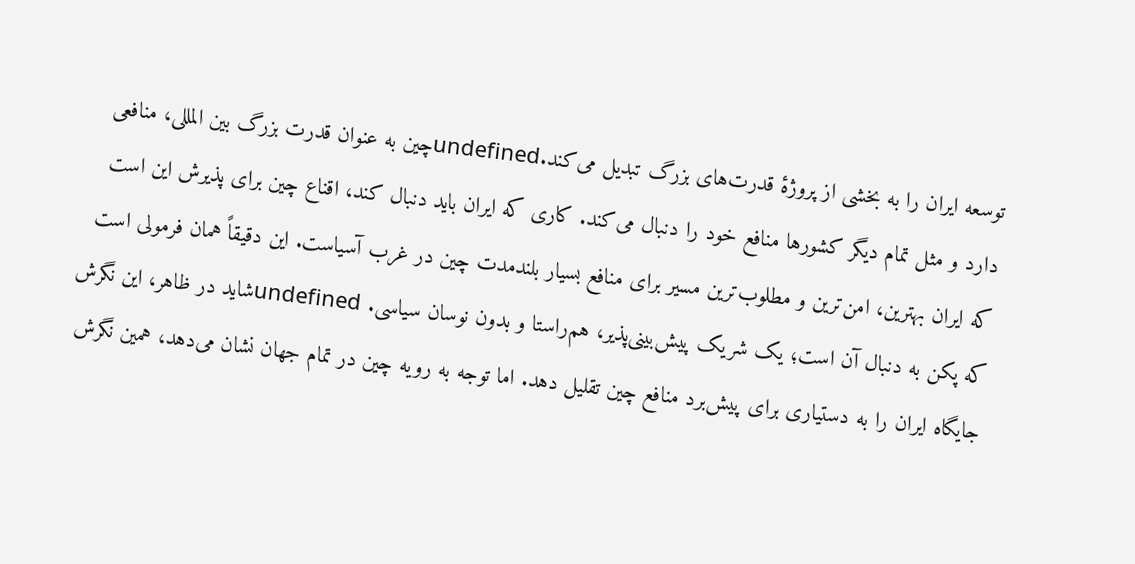توسعه ایران را به بخشی از پروژهٔ قدرت‌های بزرگ تبدیل می‌کند.undefinedچین به عنوان قدرت بزرگ بین المللی، منافعی دارد و مثل تمام دیگر کشورها منافع خود را دنبال می‌کند. کاری که ایران باید دنبال کند، اقناع چین برای پذیرش این است که ایران بهترین، امن‌ترین و مطلوب‌ترین مسیر برای منافع بسیار بلندمدت چین در غرب آسیاست. این دقیقاً همان فرمولی است که پکن به دنبال آن است؛ یک شریک پیش‌بینی‌پذیر، هم‌راستا و بدون نوسان سیاسی. undefinedشاید در ظاهر، این نگرش جایگاه ایران را به دستیاری برای پیش‌برد منافع چین تقلیل دهد. اما توجه به رویه چین در تمام جهان نشان می‌دهد، همین نگرش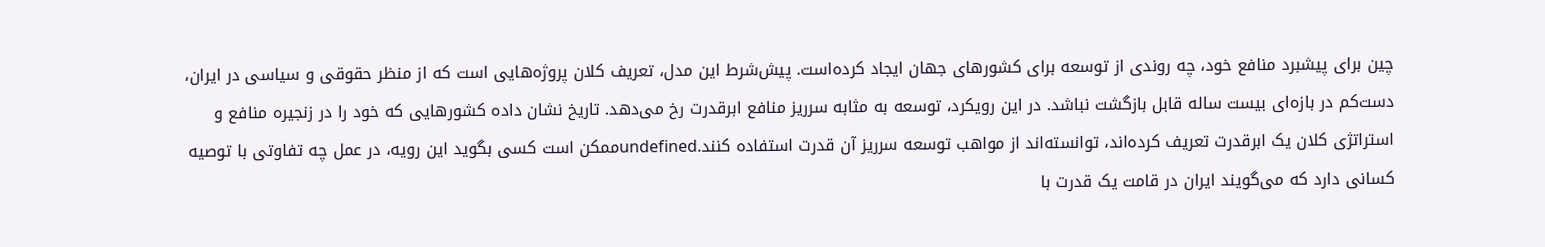چین برای پیشبرد منافع خود، چه روندی از توسعه برای کشورهای جهان ایجاد کرده‌است‌. پیش‌شرط‌ این مدل، تعریف کلان‌ پروژه‌هایی است که از منظر حقوقی و سیاسی در ایران، دست‌کم در بازه‌‌ای بیست ساله قابل بازگشت نباشد. در این رویکرد، توسعه به مثابه سرریز منافع ابرقدرت رخ‌ می‌دهد. تاریخ نشان داده کشورهایی که خود را در زنجیره منافع و استراتژی کلان یک ابرقدرت تعریف کرده‌اند، توانسته‌اند از مواهب توسعه سرریز آن قدرت استفاده کنند.undefinedممکن است کسی بگوید این رویه، در عمل چه تفاوتی با توصیه‌ کسانی دارد که می‌گویند ایران در قامت یک قدرت با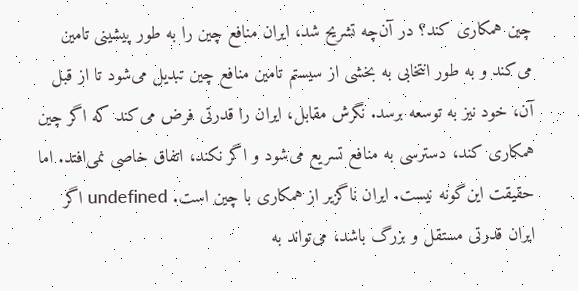چین همکاری کند؟ در آن‌چه تشریح شد، ایران منافع چین را به طور پیشینی تامین می‌کند و به طور انتخابی به بخشی از سیستم تامین منافع چین تبدیل می‌شود تا از قبل آن، خود نیز به توسعه برسد. نگرش مقابل، ایران را قدرتی فرض می‌کند که اگر چین همکاری کند، دسترسی به منافع تسریع می‌شود و اگر نکند، اتفاق خاصی نمی‌افتد‌. اما حقیقت این‌گونه نیست‌. ایران ناگزیر از همکاری با چین است. undefined اگر ایران قدرتی مستقل و بزرگ باشد، می‌تواند به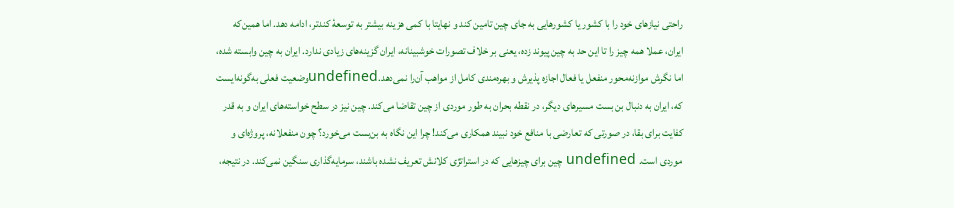راحتی نیازهای خود را با کشور یا کشورهایی به جای چین تامین کند و نهایتا با کمی هزینه بیشتر به توسعهٔ کندتر، ادامه دهد. اما همین‌که ایران، عملا همه چیز را تا این حد به چین پیوند زده، یعنی بر خلاف تصورات خوشبینانه، ایران گزینه‌های زیادی ندارد. ایران به چین وابسته شده، اما نگرش موازنه‌محور منفعل یا فعال اجازه پذیرش و بهره‌مندی کامل از مواهب آن‌را نمی‌دهد.undefinedوضعیت فعلی به‌گونه‌ایست که، ایران به دنبال بن بست مسیرهای دیگر، در نقطه بحران به طور موردی از چین تقاضا می‌کند. چین نیز در سطح خواسته‌های ایران و به قدر کفایت برای بقا، در صورتی که تعارضی با منافع خود نبیند همکاری می‌کند! چرا این نگاه به بن‌بست می‌خورد؟ چون منفعلانه، پروژه‌ای و موردی است. undefined چین برای چیز‌هایی که در استراتژی کلانش تعریف نشده باشند، سرمایه‌گذاری سنگین نمی‌کند. در نتیجه،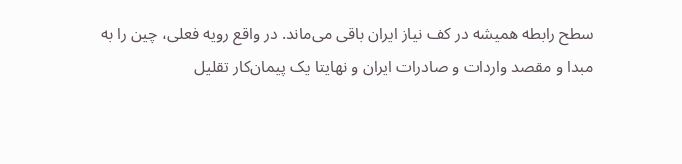سطح رابطه همیشه در کف نیاز ایران باقی می‌ماند. در واقع رویه فعلی، چین را به مبدا و مقصد واردات و صادرات ایران و نهایتا یک پیمان‌کار تقلیل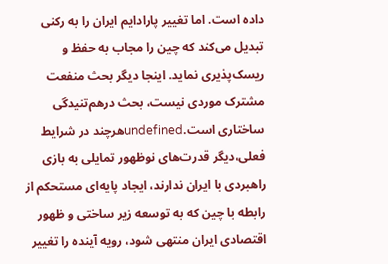داده است. اما تغییر پارادایم ایران را به رکنی تبدیل می‌کند که چین را مجاب به حفظ و ریسک‌پذیری نماید. اینجا دیگر بحث منفعت مشترک موردی نیست، بحث درهم‌تنیدگی ساختاری است.undefinedهرچند در شرایط فعلی،دیگر قدرت‌های نوظهور تمایلی به بازی راهبردی با ایران ندارند، ایجاد پایه‌‌ای مستحکم از رابطه با چین که به توسعه زیر ساختی و ظهور اقتصادی ایران منتهی شود، رویه آینده‌ را تغییر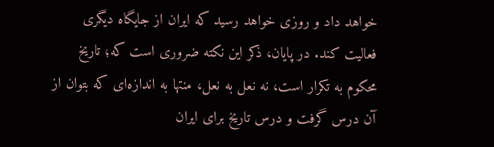خواهد داد و روزی خواهد رسید که ایران از جایگاه دیگری فعالیت کند. در پایان، ذکر این نکته ضروری است که؛ تاریخ محکوم به تکرار است، نه نعل به نعل، منتها به اندازه‌ای که بتوان از آن درس گرفت و درس تاریخ برای ایران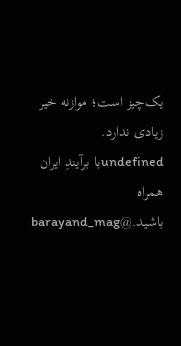یک‌چیز است؛ موازنه خیر زیادی ندارد.
undefinedبا برآیندِ ایران همراه باشید‌.@barayand_mag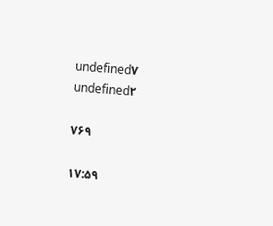undefined۷
undefined۲

۷۶۹

۱۷:۵۹